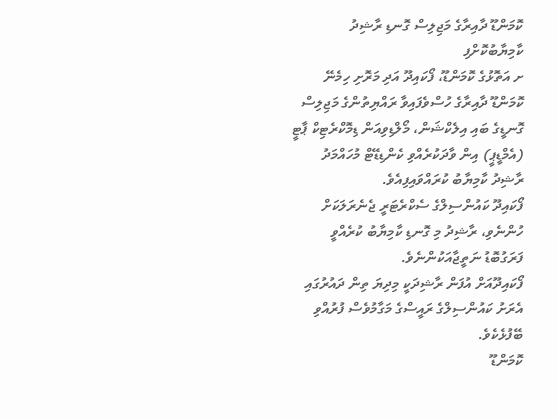ކޮމަންޑޫ ދާއިރާގެ މަޖިލިސް ގޮނޑި ރާޝިދު ކާމިޔާބުކޮށްފި
ށ އަތޮޅުގެ ކޮމަންޑޫ، ފޯކައިދޫ އަދި މަރޮށި ހިމެނޭ ކޮމަންޑޫ ދާއިރާގެ ހުސްވެފައިވާ ރައްޔިތުންގެ މަޖިލިސް ގޮނޑީގެ ބައި އިލެކްޝަން، މޯލްޑިވިއަން ޑިމޮކްރެޓިކް ޕާޓީ (އެމްޑީޕީ) އިން ވާދަކުރެއްވި ކެންޑިޑޭޓް މުހައްމަދު ރާޝިދު ކާމިޔާބު ކުރައްވައިފިއެވެ.
ފޯކައިދޫ ކައުންސިލްގެ ސެކްރެޓަރީ ޖެނެރަލަކަށް ހުންނެވި، ރާޝިދު މި ގޮނޑި ކާމިޔާބު ކުރެއްވީ ފަރަގުބޮޑު ނަތީޖާއަކުންނެވެ.
ފޯކައިދޫއަށް އުފަން ރާޝިދަކީ މިދިޔަ ތިން ދައުރުގައި އެރަށު ކައުންސިލްގެ ރައީސްގެ މަގާމުވެސް ފުރުއްވި ބޭފުޅެކެވެ.
ކޮމަންޑޫ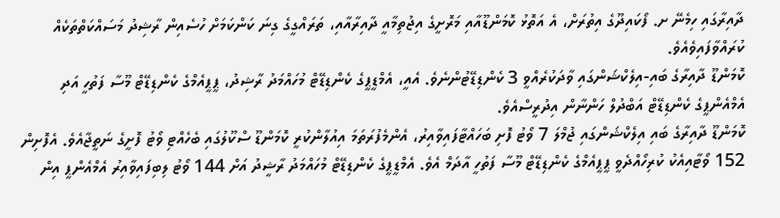ދާއިރާގައި ހިމެނޭ ށ. ފޯކައިދޫގެ އިތުރަށް، އެ އަތޮޅު ކޮމަންޑޫއާއި މަރޮށީގެ އިޖުތިމާއީ ދާއިރާއާއި، ތަރައްގީގެ ގިނަ ކަންކަމަށް ހުސެއިން ރާޝިދު މަސައްކަތްތަކެއް ކުރައްވާފައިވެއެވެ.
ކޮމަންޑޫ ދާއިރާގެ ބައި-އިލެކްޝަންގައި ވާދަކުރެއްވީ 3 ކެންޑިޑޭޓުންނެވެ. އެއީ، އެމްޑީޕީގެ ކެންޑިޑޭޓް މުހައްމަދު ރާޝިދު، ޕީޕީއެމްގެ ކެންޑިޑޭޓް މޫސާ ފަތުހީ އަދި އެމްއެންޕީގެ ކެންޑިޑޭޓް އަބްދުލް ހަންނާން އިދުރީސްއެވެ.
ކޮމަންޑޫ ދާއިރާގެ ބައި އިލެކްޝަންގައި ޖުމްލަ 7 ވޯޓު ފޮށި ބަހައްޓާފައިވާއިރު، އެންމެފުރަތަމަ އިއުލާންކުރީ ކޮމަންޑޫ ސްކޫލުގައި ބެހެއްޓި ވޯޓު ފޮށީގެ ނަތީޖާއެވެ. އެފޮށިން 152 ވޯޓާއިއެކު ކުރިހޯއްދެވީ ޕީޕީއެމްގެ ކެންޑިޑޭޓް މޫސާ ފަތުހީ އާދަމް އެވެ. އެމްޑީޕީގެ ކެންޑިޑޭޓް މުހައްމަދު ރާޝީދު އަށް 144 ވޯޓު ލިބިފައިވާއިރު އެމްއެންޕީ އިން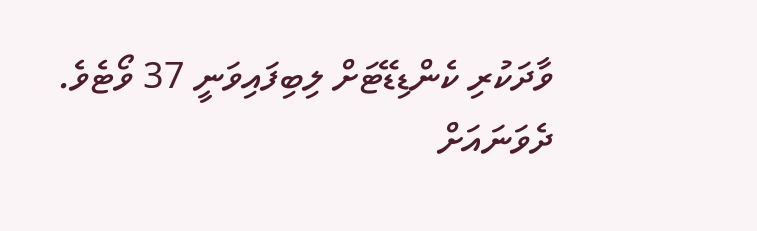ވާދަކުރި ކެންޑިޑޭޓަށް ލިބިފައިވަނީ 37 ވޯޓެވެ.
ދެވަނައަށް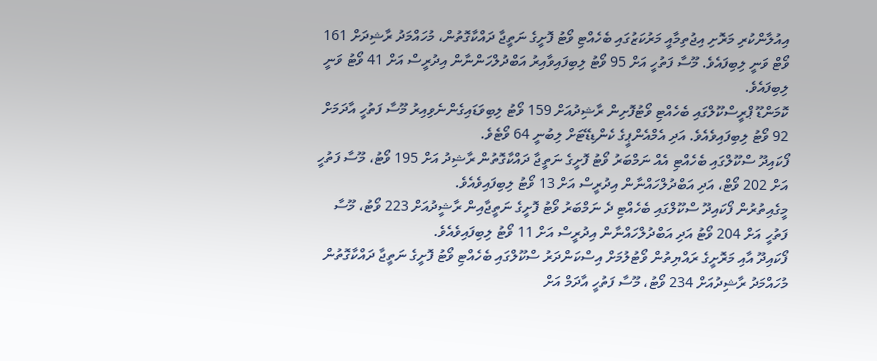އިއުލާންކުރި މަރޮށި އިޖުތިމާއީ މަރުކަޒުގައި ބެހެއްޓި ވޯޓު ފޮށީގެ ނަތީޖާ ދައްކާގޮތުން، މުހައްމަދު ރާޝިދަށް 161 ވޯޓް ވަނީ ލިބިފައެވެ. މޫސާ ފަތުހީ އަށް 95 ވޯޓު ލިބިފައިވާއިރު އަބްދުލްހަންނާން އިދުރީސް އަށް 41 ވޯޓު ވަނީ ލިބިފައެވެ.
ކޮމަންޑޫ ޕްރީސްކޫލްގައި ބެހެއްޓި ވޯޓުފޮށިން ރާޝިދުއަށް 159 ވޯޓު ލިބިވަޑައިގެންނެވިއިރު މޫސާ ފަތުހީ އާދަމަށް 92 ވޯޓު ލިބިފައިވެއެވެ. އަދި އެމްއެންޕީގެ ކެންޑިޑޭޓަށް ލިބުނީ 64 ވޯޓެވެ.
ފޯކައިދޫ ސްކޫލްގައި ބެހެއްޓި އެއް ނަމްބަރު ވޯޓު ފޮށީގެ ނަތީޖާ ދައްކާގޮތުން ރާޝިދު އަށް 195 ވޯޓު، މޫސާ ފަތުހީ އަށް 202 ވޯޓް، އަދި އަބްދުލްހައްނާން އިދުރީސް އަށް 13 ވޯޓު ލިބިފައިވެއެވެ.
މީގެއިތުރުން ފޯކައިދޫ ސްކޫލްގައި ބެހެއްޓި ދެ ނަމްބަރު ވޯޓު ފޮށީގެ ނަތީޖާއިން ރާޝީދުއަށް 223 ވޯޓު، މޫސާ ފަތުހީ އަށް 204 ވޯޓު އަދި އަބްދުލްހައްނާން އިދުރީސް އަށް 11 ވޯޓު ލިބިފައިވެއެވެ.
ފޯކައިދޫ އާއި މަރޮށީގެ ރައްޔިތުން ވޯޓުލުމަށް އިސްކަންދަރު ސްކޫލްގައި ބެހެއްޓި ވޯޓު ފޮށީގެ ނަތީޖާ ދައްކާގޮތުން މުހައްމަދު ރާޝިދުއަށް 234 ވޯޓު، މޫސާ ފަތުހީ އާދަމް އަށް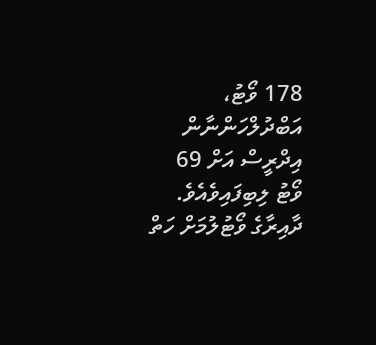178 ވޯޓު، އަބްދުލްހަންނާން އިދްރީސް އަށް 69 ވޯޓު ލިބިފައިވެއެވެ.
ދާއިރާގެ ވޯޓުލުމަށް ހަތް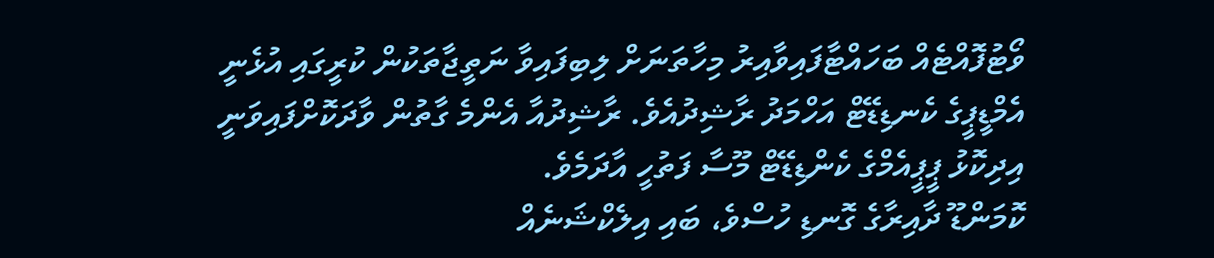ވޯޓުފޮއްޓެއް ބަހައްޓާފައިވާއިރު މިހާތަނަށް ލިބިފައިވާ ނަތީޖާތަކުން ކުރީގައި އުޅެނީ އެމްޑީޕީގެ ކެނޑިޑޭޓް އަހްމަދު ރާޝިދުއެވެ. ރާޝިދުއާ އެންމެ ގާތުން ވާދަކޮށްފައިވަނީ އިދިކޮޅު ޕީޕީއެމްގެ ކެންޑިޑޭޓް މޫސާ ފަތުހީ އާދަމެވެ.
ކޮމަންޑޫ ދާއިރާގެ ގޮނޑި ހުސްވެ، ބައި އިލެކްޝަނެއް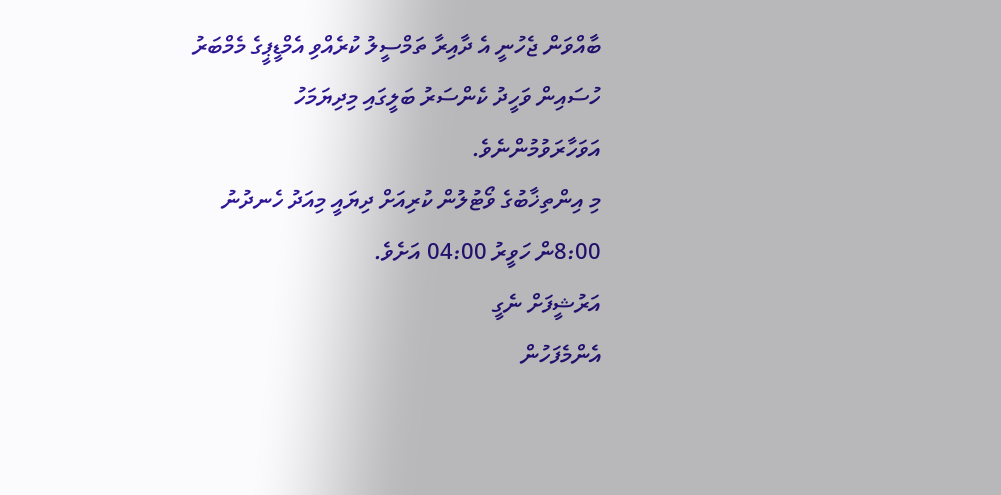ބާއްވަން ޖެހުނީ އެ ދާއިރާ ތަމްސީލު ކުރެއްވި އެމްޑީޕީގެ މެމްބަރު ހުސައިން ވަހީދު ކެންސަރު ބަލީގައި މިދިޔަމަހު އަވަހާރަވުމުންނެވެ.
މި އިންތިޚާބުގެ ވޯޓުލުން ކުރިއަށް ދިޔައީ މިއަދު ހެނދުނު 8:00ން ހަވީރު 04:00 އަށެވެ.
އަރުޝީފަށް ނެގީ
އެންމެފަހުން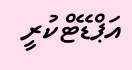އަޕްޑޭޓްކުރީ